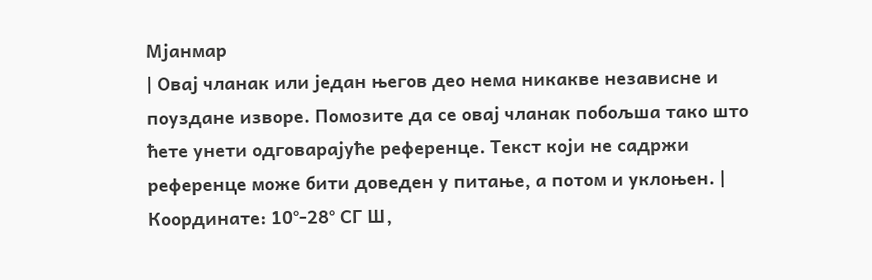Мјанмар
| Овај чланак или један његов део нема никакве независне и поуздане изворе. Помозите да се овај чланак побољша тако што ћете унети одговарајуће референце. Текст који не садржи референце може бити доведен у питање, а потом и уклоњен. |
Координате: 10°-28° СГ Ш,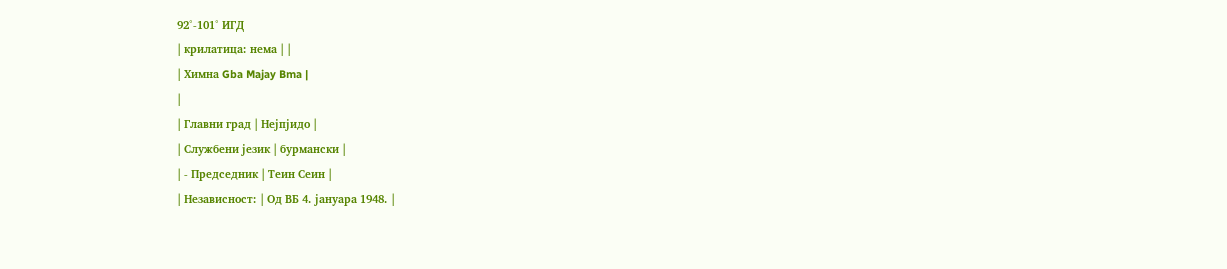92°-101° ИГД
| крилатица: нема | |
| Химна Gba Majay Bma |
|
| Главни град | Нејпјидо |
| Службени језик | бурмански |
| - Председник | Теин Сеин |
| Независност: | Од ВБ 4. јануара 1948. |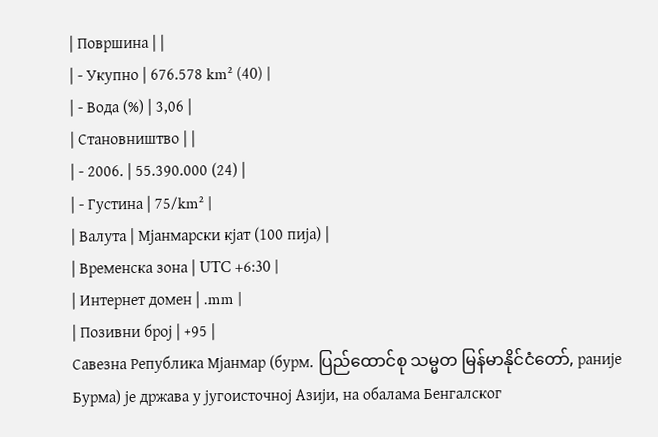| Површина | |
| - Укупно | 676.578 km² (40) |
| - Вода (%) | 3,06 |
| Становништво | |
| - 2006. | 55.390.000 (24) |
| - Густина | 75/km² |
| Валута | Мјанмарски кјат (100 пија) |
| Временска зона | UTC +6:30 |
| Интернет домен | .mm |
| Позивни број | +95 |
Савезна Република Мјанмар (бурм. ပြည်ထောင်စု သမ္မတ မြန်မာနိုင်ငံတော်, раније Бурма) је држава у југоисточној Азији, на обалама Бенгалског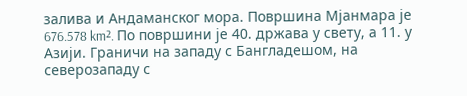залива и Андаманског мора. Површина Мјанмара је 676.578 km². По површини је 40. држава у свету, а 11. у Азији. Граничи на западу с Бангладешом, на северозападу с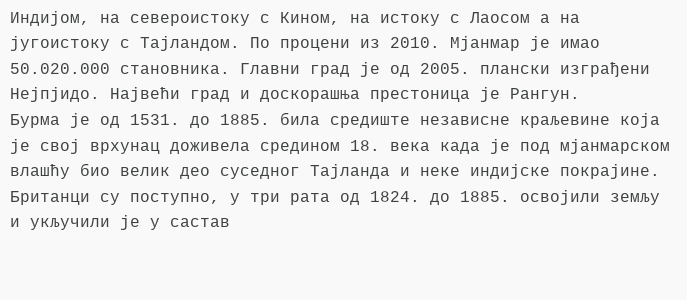Индијом, на североистоку с Кином, на истоку с Лаосом а на југоистоку с Тајландом. По процени из 2010. Мјанмар је имао 50.020.000 становника. Главни град је од 2005. плански изграђени Нејпјидо. Највећи град и доскорашња престоница је Рангун.
Бурма је од 1531. до 1885. била средиште независне краљевине која је свој врхунац доживела средином 18. века када је под мјанмарском влашћу био велик део суседног Тајланда и неке индијске покрајине. Британци су поступно, у три рата од 1824. до 1885. освојили земљу и укључили је у састав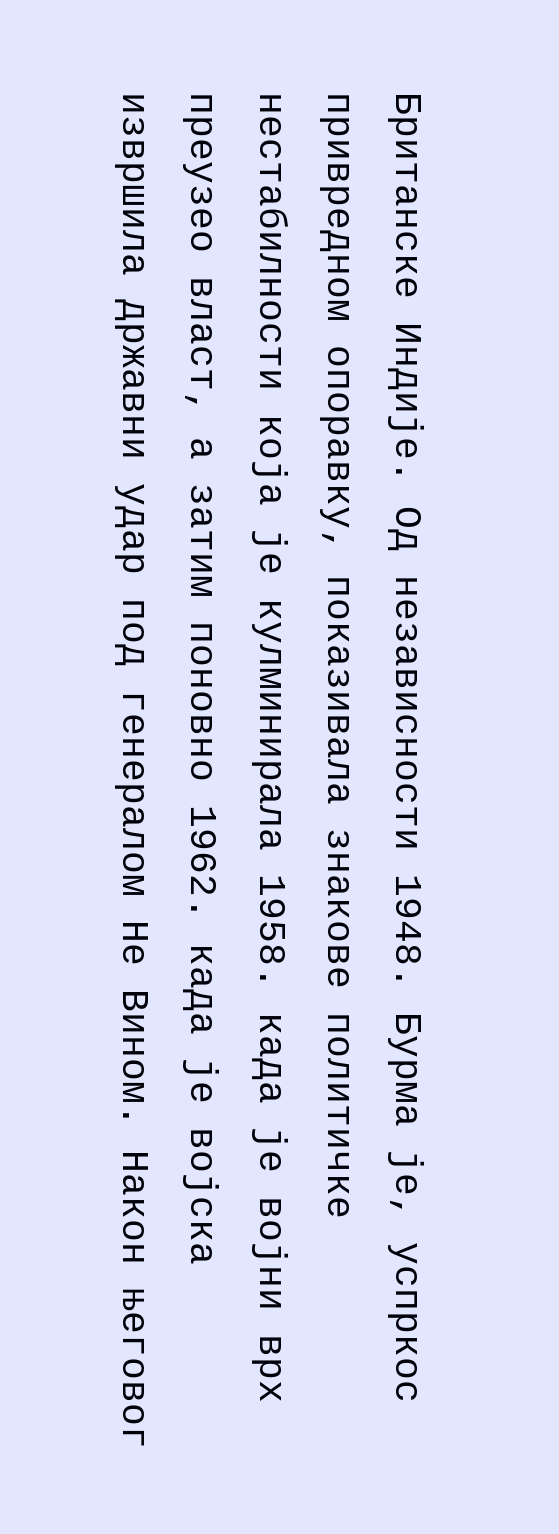Британске Индије. Од независности 1948. Бурма је, успркос привредном опоравку, показивала знакове политичке нестабилности која је кулминирала 1958. када је војни врх преузео власт, а затим поновно 1962. када је војска извршила државни удар под генералом Не Вином. Након његовог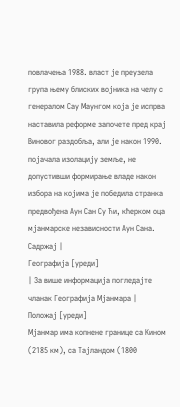повлачења 1988. власт је преузела група њему блиских војника на челу с генералом Сау Маунгом која је испрва наставила реформе започете пред крај Виновог раздобља, али је након 1990. појачала изолацију земље, не допустивши формирање владе након избора на којима је победила странка предвођена Аун Сан Су Ћи, кћерком оца мјанмарске независности Аун Сана.
Садржај |
Географија [уреди]
| За више информација погледајте чланак Географија Мјанмара |
Положај [уреди]
Мјанмар има копнене границе са Кином (2185 км), са Тајландом (1800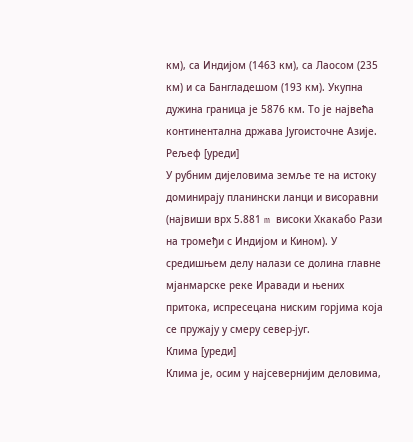км), са Индијом (1463 км), са Лаосом (235 км) и са Бангладешом (193 км). Укупна дужина граница је 5876 км. То је највећа континентална држава Југоисточне Азије.
Рељеф [уреди]
У рубним дијеловима земље те на истоку доминирају планински ланци и висоравни (највиши врх 5.881 m високи Хкакабо Рази на тромеђи с Индијом и Кином). У средишњем делу налази се долина главне мјанмарске реке Иравади и њених притока, испресецана ниским горјима која се пружају у смеру север-југ.
Клима [уреди]
Клима је, осим у најсевернијим деловима,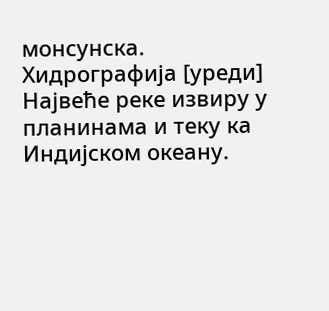монсунска.
Хидрографија [уреди]
Највеће реке извиру у планинама и теку ка Индијском океану.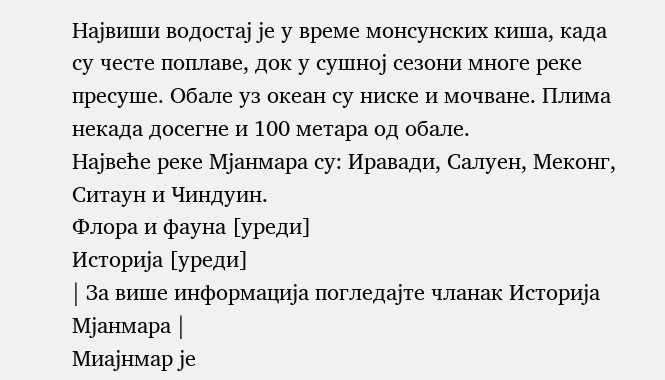Највиши водостај је у време монсунских киша, када су честе поплаве, док у сушној сезони многе реке пресуше. Обале уз океан су ниске и мочване. Плима некада досегне и 100 метара од обале.
Највеће реке Мјанмара су: Иравади, Салуен, Меконг, Ситаун и Чиндуин.
Флора и фауна [уреди]
Историја [уреди]
| За више информација погледајте чланак Историја Мјанмара |
Миајнмар је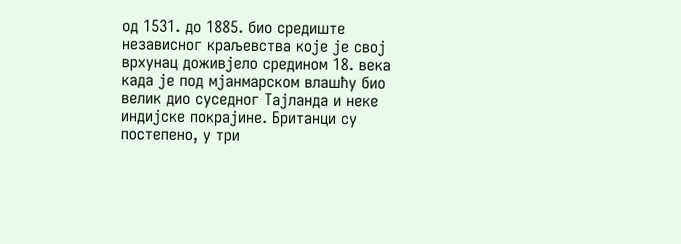од 1531. до 1885. био средиште независног краљевства које је свој врхунац доживјело средином 18. века када је под мјанмарском влашћу био велик дио суседног Тајланда и неке индијске покрајине. Британци су постепено, у три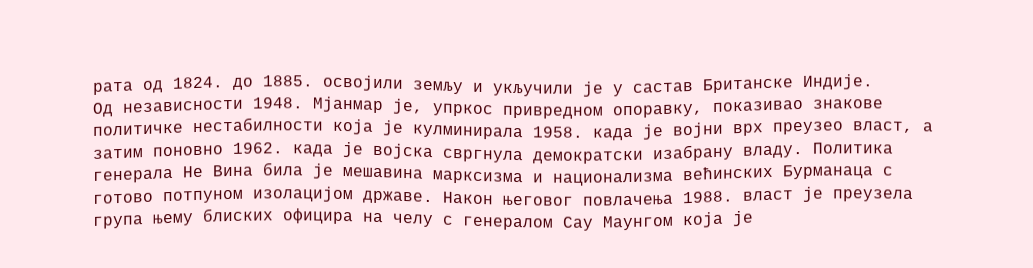рата од 1824. до 1885. освојили земљу и укључили је у састав Британске Индије.
Од независности 1948. Мјанмар је, упркос привредном опоравку, показивао знакове политичке нестабилности која је кулминирала 1958. када је војни врх преузео власт, а затим поновно 1962. када је војска свргнула демократски изабрану владу. Политика генерала Не Вина била је мешавина марксизма и национализма већинских Бурманаца с готово потпуном изолацијом државе. Након његовог повлачења 1988. власт је преузела група њему блиских официра на челу с генералом Сау Маунгом која је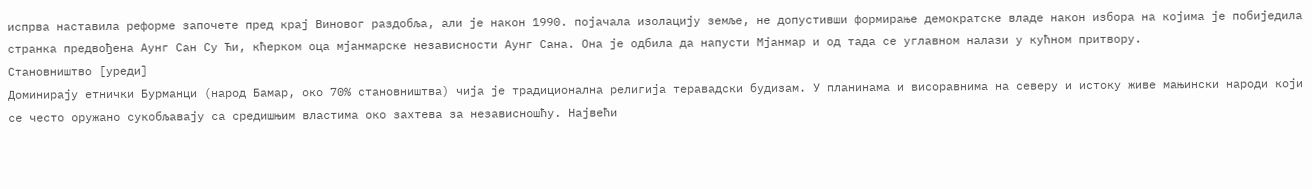испрва наставила реформе започете пред крај Виновог раздобља, али је након 1990. појачала изолацију земље, не допустивши формирање демократске владе након избора на којима је побиједила странка предвођена Аунг Сан Су Ћи, кћерком оца мјанмарске независности Аунг Сана. Она је одбила да напусти Мјанмар и од тада се углавном налази у кућном притвору.
Становништво [уреди]
Доминирају етнички Бурманци (народ Бамар, око 70% становништва) чија је традиционална религија теравадски будизам. У планинама и висоравнима на северу и истоку живе мањински народи који се често оружано сукобљавају са средишњим властима око захтева за независношћу. Највећи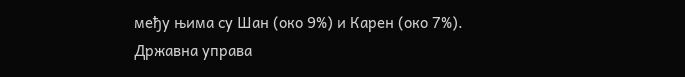међу њима су Шан (око 9%) и Карен (око 7%).
Државна управа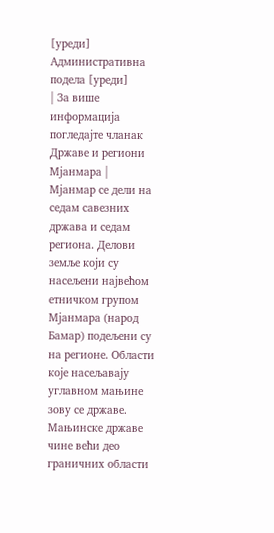[уреди]
Административна подела [уреди]
| За више информација погледајте чланак Државе и региони Мјанмара |
Мјанмар се дели на седам савезних држава и седам региона. Делови земље који су насељени највећом етничком групом Мјанмара (народ Бамар) подељени су на регионе. Области које насељавају углавном мањине зову се државе.
Мањинске државе чине већи део граничних области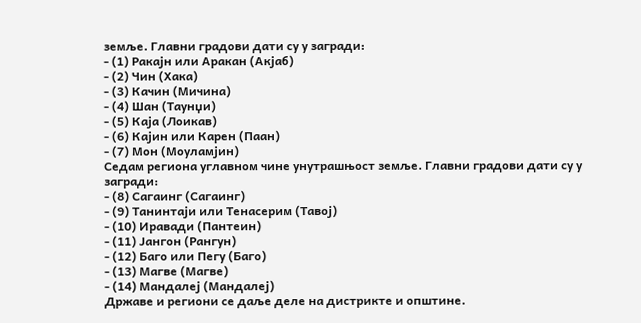земље. Главни градови дати су у загради:
- (1) Ракајн или Аракан (Акјаб)
- (2) Чин (Хака)
- (3) Качин (Мичина)
- (4) Шан (Таунџи)
- (5) Каја (Лоикав)
- (6) Кајин или Карен (Паан)
- (7) Мон (Моуламјин)
Седам региона углавном чине унутрашњост земље. Главни градови дати су у загради:
- (8) Сагаинг (Сагаинг)
- (9) Танинтаји или Тенасерим (Тавој)
- (10) Иравади (Пантеин)
- (11) Јангон (Рангун)
- (12) Баго или Пегу (Баго)
- (13) Магве (Магве)
- (14) Мандалеј (Мандалеј)
Државе и региони се даље деле на дистрикте и општине.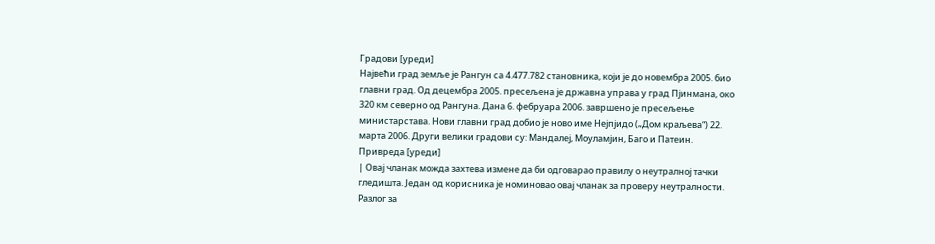Градови [уреди]
Највећи град земље је Рангун са 4.477.782 становника, који је до новембра 2005. био главни град. Од децембра 2005. пресељена је државна управа у град Пјинмана, око 320 км северно од Рангуна. Дана 6. фебруара 2006. завршено је пресељење министарстава. Нови главни град добио је ново име Нејпјидо („Дом краљева“) 22. марта 2006. Други велики градови су: Мандалеј, Моуламјин, Баго и Патеин.
Привреда [уреди]
| Овај чланак можда захтева измене да би одговарао правилу о неутралној тачки гледишта. Један од корисника је номиновао овај чланак за проверу неутралности. Разлог за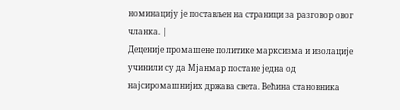номинацију је постављен на страници за разговор овог чланка. |
Деценије промашене политике марксизма и изолације учинили су да Мјанмар постане једна од најсиромашнијих држава света. Већина становника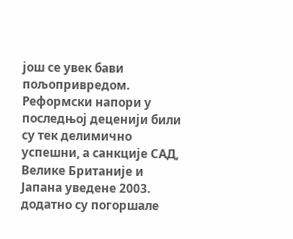још се увек бави пољопривредом. Реформски напори у последњој деценији били су тек делимично успешни, а санкције САД, Велике Британије и Јапана уведене 2003. додатно су погоршале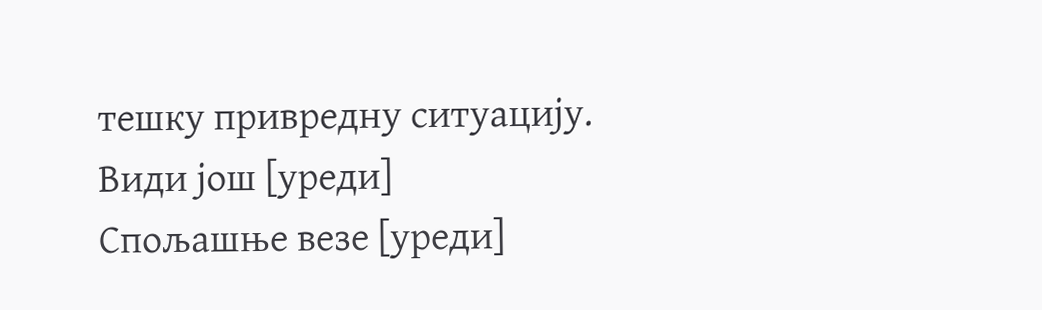тешку привредну ситуацију.
Види још [уреди]
Спољашње везе [уреди]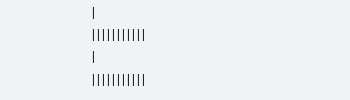|
|||||||||||
|
|||||||||||